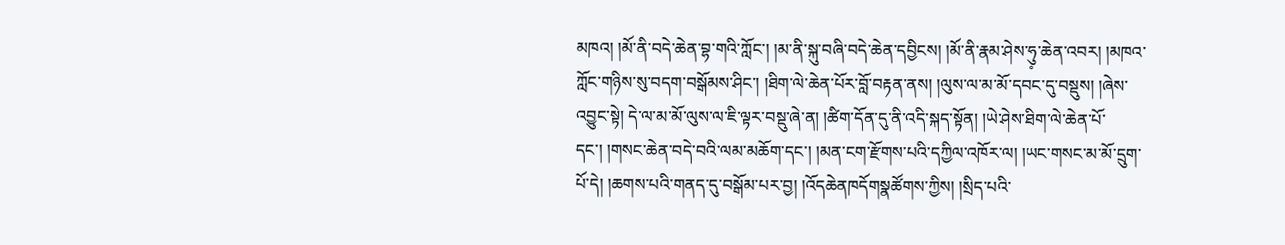མཁའ། །མོ་ནི་བདེ་ཆེན་བྷ་གའི་ཀློང་། །མ་ནི་སྐུ་བཞི་བདེ་ཆེན་དབྱིངས། །མོ་ནི་རྣམ་ཤེས་ཧུ༷་ཆེན་འབར། །མཁའ་ཀློང་གཉིས་སུ་བདག་བསྒོམས་ཤིང་། །ཐིག་ལེ་ཆེན་པོར་བློ་བརྟན་ནས། །ལུས་ལ་མ་མོ་དབང་དུ་བསྡུས། །ཞེས་འབྱུང་སྟེ། དེ་ལ་མ་མོ་ལུས་ལ་ཇི་ལྟར་བསྡུ་ཞེ་ན། །ཚིག་དོན་དུ་ནི་འདི་སྐད་སྟོན། །ཡེ་ཤེས་ཐིག་ལེ་ཆེན་པོ་དང་། །གསང་ཆེན་བདེ་བའི་ལམ་མཆོག་དང་། །མན་ངག་རྫོགས་པའི་དཀྱིལ་འཁོར་ལ། །ཡང་གསང་མ་མོ་དྲུག་པོ་དེ། །ཆགས་པའི་གནད་དུ་བསྒོམ་པར་བྱ། །འོདཆེནཁདོགསྣཚོགས་ཀྱིས། །སྲིད་པའི་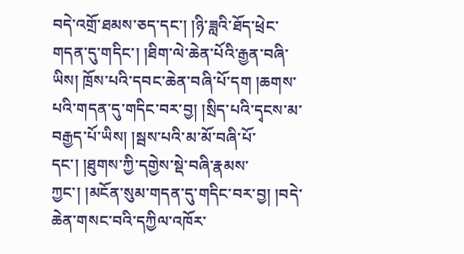བདེ་འགྲོ་ཐམས་ཅད་དང་། །ཉི་ཟླའི་ཐོད་ཕྲེང་གདན་དུ་གདིང་། །ཐིག་ལེ་ཆེན་པོའི་རྒྱན་བཞི་ཡིས། ཁྲོས་པའི་དབང་ཆེན་བཞི་པོ་དག །ཆགས་པའི་གདན་དུ་གདིང་བར་བྱ། །སྲིད་པའི་དྭངས་མ་བརྒྱད་པོ་ཡིས། །སྦས་པའི་མ་མོ་བཞི་པོ་དང་། །ཐུགས་ཀྱི་དགྱེས་སྡེ་བཞི་རྣམས་ཀྱང་། །མངོན་སུམ་གདན་དུ་གདིང་བར་བྱ། །བདེ་ཆེན་གསང་བའི་དཀྱིལ་འཁོར་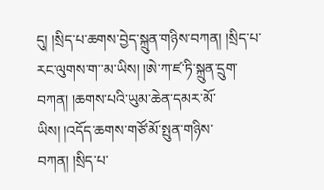དུ། །སྲིད་པ་ཆགས་བྱེད་སྐྲུན་གཉིས་བཀན། །སྲིད་པ་རང་ལུགས་ག་་མ་ཡིས། །ཨེ་ཀ་ཛ་ཏི་སྐྲུན་དྲུག་བཀན། །ཆགས་པའི་ཡུམ་ཆེན་དམར་མོ་ཡིས། །འདོད་ཆགས་གཙོ་མོ་སྤུན་གཉིས་བཀན། །སྲིད་པ་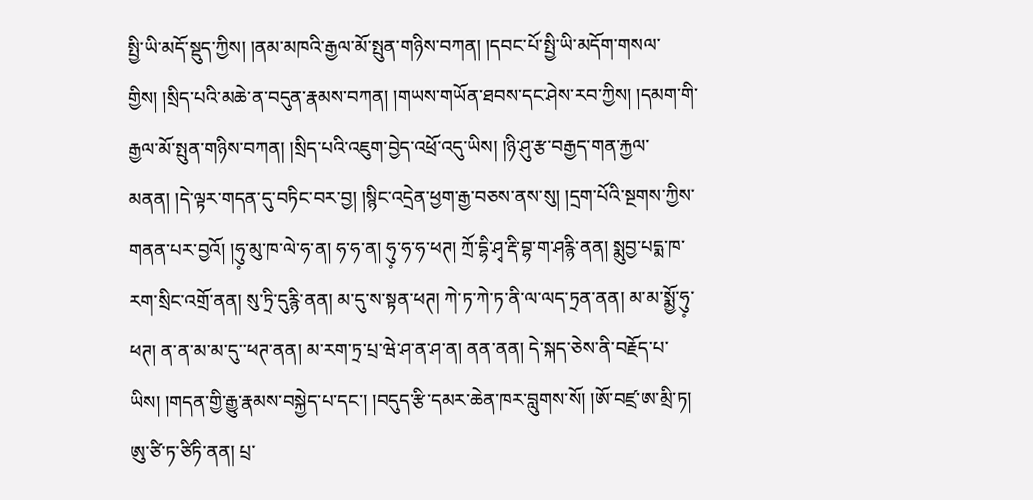སྤྱི་ཡི་མདོ་སྡུད་ཀྱིས། །ནམ་མཁའི་རྒྱལ་མོ་སྤུན་གཉིས་བཀན། །དབང་པོ་སྤྱི་ཡི་མདོག་གསལ་གྱིས། །སྲིད་པའི་མཆེ་ན་བདུན་རྣམས་བཀན། །གཡས་གཡོན་ཐབས་དང་ཤེས་རབ་ཀྱིས། །དམག་གི་རྒྱལ་མོ་སྤུན་གཉིས་བཀན། །སྲིད་པའི་འཇུག་བྱེད་འཕྲོ་འདུ་ཡིས། །ཉི་ཤུ་རྩ་བརྒྱད་གན་རྐྱལ་མནན། །དེ་ལྟར་གདན་དུ་བཏིང་བར་བྱ། །སྙིང་འདྲེན་ཕྱག་རྒྱ་བཅས་ནས་སུ། །དྲག་པོའི་སྔགས་ཀྱིས་གནན་པར་བྱའོ། །ཧུ༷་མུ་ཁ་ལེ་ཧ་ན། ཧ་ཧ་ན། ཧུ༷་ཧ་ཧ་ཕཊ། ཀྲོ་དྷི་ཤྭ་རྡི་བྷ་ག་ཤརྙི་ནན། སྨུབྱ་པདྨ་ཁ་རག་སྲིང་འགྲོ་ནན། སུ་ཏྲི་དུརྙི་ནན། མ་དུ་ས་སྟན་ཕཊ། ཀེ་ཏ་ཀེ་ཏ་ནི་ལ་ལད་ཏྲན་ནན། མ་མ་སྨྱོ་ཧུ༷་ཕཊ། ན་ན་མ་མ་དུ་་ཕཊ་ནན། མ་རག་ཏྲ་པྲ་ཝེ་ཤ་ན་ཤ་ན། ནན་ནན། དེ་སྐད་ཅེས་ནི་བརྗོད་པ་ཡིས། །གདན་གྱི་རྒྱུ་རྣམས་བསྐྱེད་པ་དང་། །བདུད་རྩི་དམར་ཆེན་ཁར་བླུགས་སོ། །ཨོ་བཛྲ་ཨ་མྲི་ཏ། ཨུ་ཙི་ཏ་ཙིཏི་ནན། པྲ་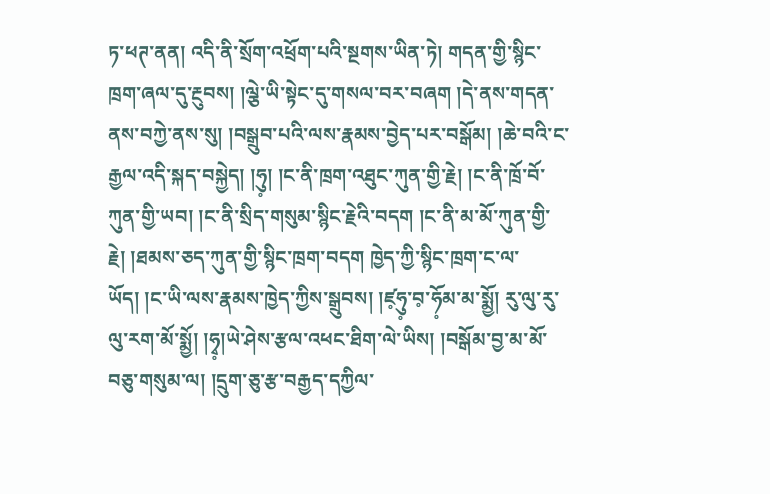ཏ་ཕཊ་ནན། འདི་ནི་སྲོག་འཕྲོག་པའི་སྔགས་ཡིན་ཏེ། གདན་གྱི་སྙིང་ཁྲག་ཞལ་དུ་རྔུབས། །ལྕེ་ཡི་སྟེང་དུ་གསལ་བར་བཞག །དེ་ནས་གདན་ནས་བཀྱེ་ནས་སུ། །བསྒྲུབ་པའི་ལས་རྣམས་བྱེད་པར་བསྒོམ། །ཆེ་བའི་ང་རྒྱལ་འདི་སྐད་བསྐྱེད། །ཧུ༷། །ང་ནི་ཁྲག་འཐུང་ཀུན་གྱི་རྗེ། །ང་ནི་ཁྲོ་བོ་ཀུན་གྱི་ཡབ། །ང་ནི་སྲིད་གསུམ་སྙིང་རྗེའི་བདག །ང་ནི་མ་མོ་ཀུན་གྱི་རྗེ། །ཐམས་ཅད་ཀུན་གྱི་སྙིང་ཁྲག་བདག ཁྱེད་ཀྱི་སྙིང་ཁྲག་ང་ལ་ཡོད། །ང་ཡི་ལས་རྣམས་ཁྱེད་ཀྱིས་སྒྲུབས། །ཛ༷ཧུ༷་བ༷་ཧོ༷མ་མ་སྨྱོ། རུ་ལུ་རུ་ལུ་རག་མོ་སྨྱོ། །ཧྭ༷།ཡེ་ཤེས་རྩལ་འཕང་ཐིག་ལེ་ཡིས། །བསྒོམ་བྱ་མ་མོ་བཅུ་གསུམ་ལ། །དྲུག་ཅུ་རྩ་བརྒྱད་དཀྱིལ་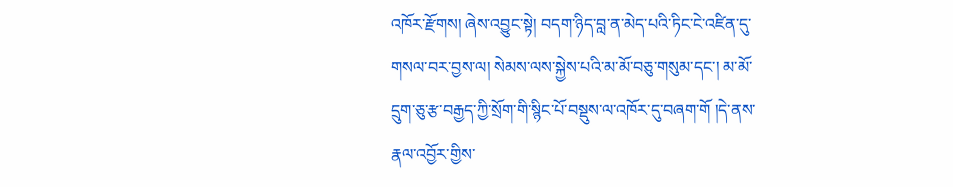འཁོར་རྫོགས། ཞེས་འབྱུང་སྟེ། བདག་ཉིད་བླ་ན་མེད་པའི་ཏིང་ངེ་འཛིན་དུ་གསལ་བར་བྱས་ལ། སེམས་ལས་སྐྱེས་པའི་མ་མོ་བཅུ་གསུམ་དང་། མ་མོ་དྲུག་ཅུ་རྩ་བརྒྱད་ཀྱི་སྲོག་གི་སྙིང་པོ་བསྡུས་ལ་འཁོར་དུ་བཞག་གོ །དེ་ནས་རྣལ་འབྱོར་གྱིས་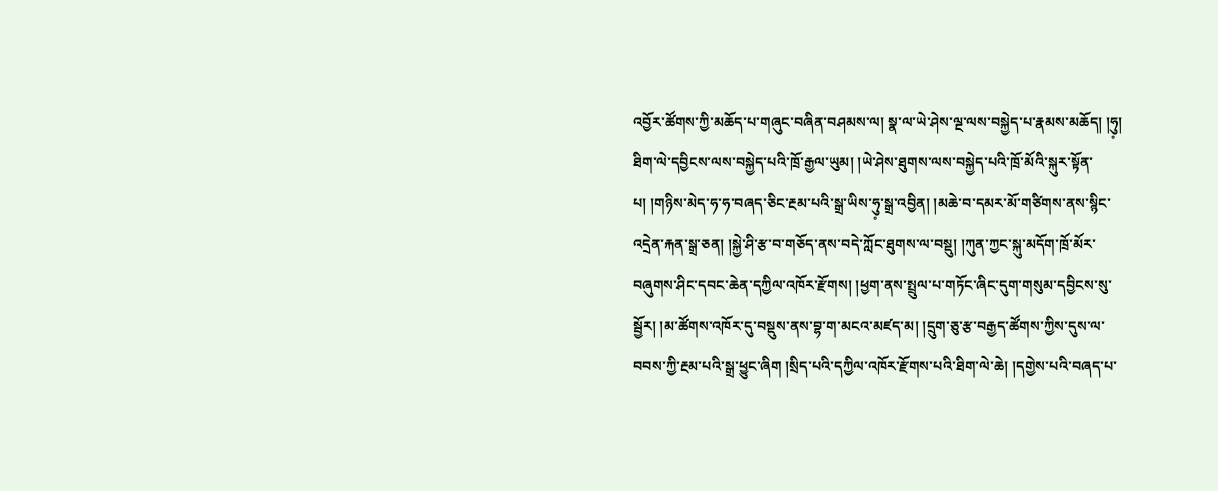འབྱོར་ཚོགས་ཀྱི་མཆོད་པ་གཞུང་བཞིན་བཤམས་ལ། སྣ་ལ་ཡེ་ཤེས་ལྔ་ལས་བསྐྱེད་པ་རྣམས་མཆོད། །ཧུ༷། ཐིག་ལེ་དབྱིངས་ལས་བསྐྱེད་པའི་ཁྲོ་རྒྱལ་ཡུམ། །ཡེ་ཤེས་ཐུགས་ལས་བསྐྱེད་པའི་ཁྲོ་མོའི་སྐུར་སྟོན་པ། །གཉིས་མེད་ཧ་ཧ་བཞད་ཅིང་རྔམ་པའི་སྒྲ་ཡིས་ཧུ༷་སྒྲ་འབྱིན། །མཆེ་བ་དམར་མོ་གཙིགས་ནས་སྙིང་འདྲེན་རྐན་སྒྲ་ཅན། །སྐྱེ་ཤི་རྩ་བ་གཅོད་ནས་བདེ་ཀློང་ཐུགས་ལ་བསྡུ། །ཀུན་ཀྱང་སྐུ་མདོག་ཁྲོ་མོར་བཞུགས་ཤིང་དབང་ཆེན་དཀྱིལ་འཁོར་རྫོགས། །ཕྱག་ནས་སྤྲུལ་པ་གཏོང་ཞིང་དུག་གསུམ་དབྱིངས་སུ་སྦྱོར། །མ་ཚོགས་འཁོར་དུ་བསྡུས་ནས་བྷ་ག་མངའ་མཛད་མ། །དྲུག་ཅུ་རྩ་བརྒྱད་ཚོགས་ཀྱིས་དུས་ལ་བབས་ཀྱི་རྔམ་པའི་སྒྲ་ཕྱུང་ཞིག །སྲིད་པའི་དཀྱིལ་འཁོར་རྫོགས་པའི་ཐིག་ལེ་ཆེ། །དགྱེས་པའི་བཞད་པ་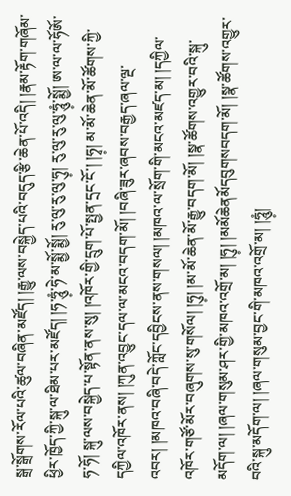སྒྲ་སྒྲོགས་རོལ་པའི་ཚུལ་བཞིན་མཛོད། །རྒྱུ་ལས་བསྐྱེད་པའི་བདུད་རྩི་ཆེན་པོ་འདི། །རྣམ་རྟོག་གཞོམ་ཕྱིར་ཁྱོད་ཀྱི་སྐུ་ལ་ཐིམ་པར་མཛོད། །ཧ་ཧཱུཾ༷་ཧེ་མ་སྨྱོ་སྨྱོ། རུ་ལུ་རུ་ལུ་ཧུ༷། རུ་ལུ་རུ་ལུ་ཧཱུཾ༷་སྨྱོ། ཨ་ལ་ལ་ཧོཨོ་ཧ་ཧོ། སྐུ་ལས་བསྐྱེད་པ་སྟོན་ནས་སུ། །འཁོར་གྱི་དྲུག་པོ་སྤྱན་དྲང་ངོ་། །ཧྭ༷། མ་མོ་ཆེན་མོ་ཚོགས་ཀྱི་དཀྱིལ་འཁོར་ནས། །ཀུན་འབྱུང་དལ་ལ་མངའ་བདག་མོ། །བཞི་ཟུར་ཞབས་བརྒྱད་ཞལ་ལྔ་འབར། །མཁའ་བཞི་བདེ་ཀློང་དབྱིངས་ནས་གསལ། །མཁའ་ལ་སྲོག་གི་མངའ་མཛད་མ། །དཀྱིལ་འཁོར་གཙོ་མོར་བཞུགས་སུ་གསོལ། །ཧུ༷། །མ་མོ་ཆེན་མོ་རྒྱུ་བདག་མོ། །སྣ་ཚོགས་འགྱུར་བའི་སྐུ་མདོག་ལ། །ཞལ་གསུམ་ཤར་གྱི་མཁའ་འགྲོ་མ། །ཧུ༷། །མམོཆེནམོདབུགསབདག་མོ། །སྣ་ཚོགས་འགྱུར་བའི་སྐུ་མདོག་ལ། །ཞལ་གསུམ་བྱང་གི་མཁའ་འགྲོ་མ། །ཧཱུཾ༷།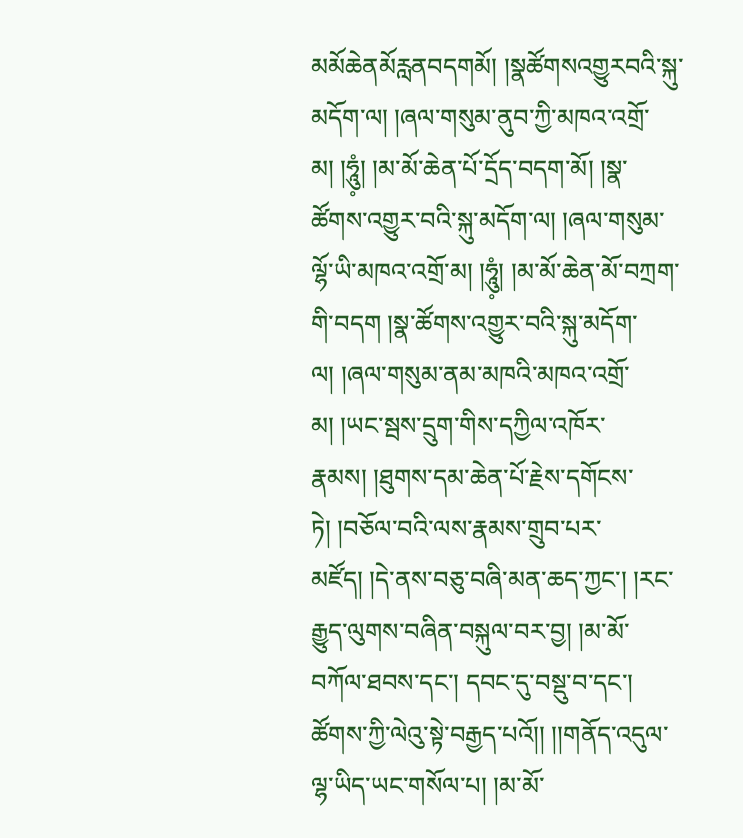མམོཆེནམོརླནབདགམོ། །སྣཚོགསའགྱུརབའི་སྐུ་མདོག་ལ། །ཞལ་གསུམ་ནུབ་ཀྱི་མཁའ་འགྲོ་མ། །ཧཱུཾ༷། །མ་མོ་ཆེན་པོ་དྲོད་བདག་མོ། །སྣ་ཚོགས་འགྱུར་བའི་སྐུ་མདོག་ལ། །ཞལ་གསུམ་ལྷོ་ཡི་མཁའ་འགྲོ་མ། །ཧཱུཾ༷། །མ་མོ་ཆེན་མོ་བཀྲག་གི་བདག །སྣ་ཚོགས་འགྱུར་བའི་སྐུ་མདོག་ལ། །ཞལ་གསུམ་ནམ་མཁའི་མཁའ་འགྲོ་མ། །ཡང་སྦས་དྲུག་གིས་དཀྱིལ་འཁོར་རྣམས། །ཐུགས་དམ་ཆེན་པོ་རྗེས་དགོངས་ཏེ། །བཅོལ་བའི་ལས་རྣམས་གྲུབ་པར་མཛོད། །དེ་ནས་བཅུ་བཞི་མན་ཆད་ཀྱང་། །རང་རྒྱུད་ལུགས་བཞིན་བསྐུལ་བར་བྱ། །མ་མོ་བཀོལ་ཐབས་དང་། དབང་དུ་བསྡུ་བ་དང་། ཚོགས་ཀྱི་ལེའུ་སྟེ་བརྒྱད་པའོ།། །།གནོད་འདུལ་ལྷ་ཡིད་ཡང་གསོལ་པ། །མ་མོ་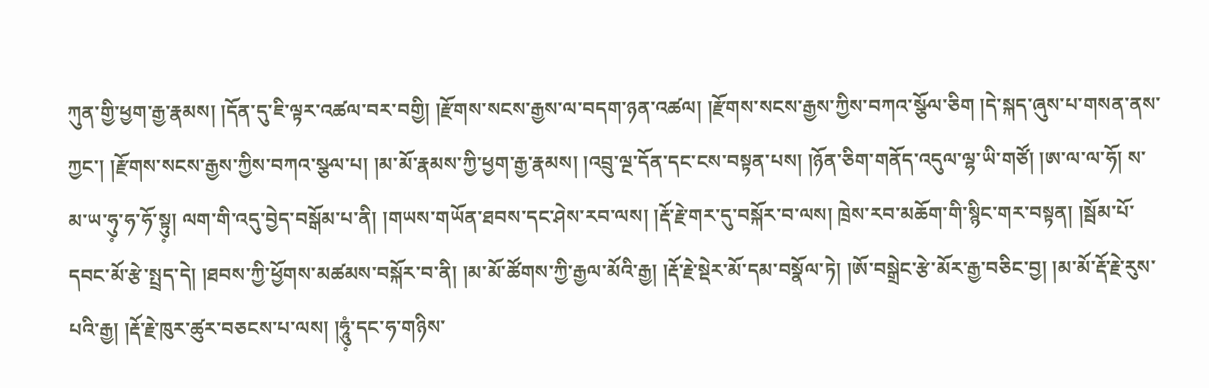ཀུན་གྱི་ཕྱག་རྒྱ་རྣམས། །དོན་དུ་ཇི་ལྟར་འཚལ་བར་བགྱི། །རྫོགས་སངས་རྒྱས་ལ་བདག་ཉན་འཚལ། །རྫོགས་སངས་རྒྱས་ཀྱིས་བཀའ་སྩོལ་ཅིག །དེ་སྐད་ཞུས་པ་གསན་ནས་ཀྱང་། །རྫོགས་སངས་རྒྱས་ཀྱིས་བཀའ་སྩལ་པ། །མ་མོ་རྣམས་ཀྱི་ཕྱག་རྒྱ་རྣམས། །འབྲུ་ལྔ་དོན་དང་ངས་བསྟན་པས། །ཉོན་ཅིག་གནོད་འདུལ་ལྷ་ཡི་གཙོ། །ཨ་ལ་ལ་ཧོ། ས་མ་ཡ་ཧུ༷་ཧ་ཧོ་སྟུ༷། ལག་གི་འདུ་བྱེད་བསྒོམ་པ་ནི། །གཡས་གཡོན་ཐབས་དང་ཤེས་རབ་ལས། །རྡོ་རྗེ་གར་དུ་བསྐོར་བ་ལས། ཁྲེས་རབ་མཆོག་གི་སྙིང་གར་བསྟན། །སྦོམ་པོ་དབང་མོ་རྩེ་སྤྲད་དེ། །ཐབས་ཀྱི་ཕྱོགས་མཚམས་བསྐོར་བ་ནི། །མ་མོ་ཚོགས་ཀྱི་རྒྱལ་མོའི་རྒྱ། །རྡོ་རྗེ་སྡེར་མོ་དམ་བསྣོལ་ཏེ། །ཨོ་བསྒྲེང་རྩེ་མོར་རྒྱ་བཅིང་བྱ། །མ་མོ་རྡོ་རྗེ་རུས་པའི་རྒྱ། །རྡོ་རྗེ་ཁུར་ཚུར་བཅངས་པ་ལས། །ཧཱུཾ༷་དང་ཧ་གཉིས་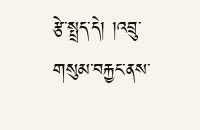རྩེ་སྤྲད་དེ། །འབྲུ་གསུམ་བརྐྱང་ནས་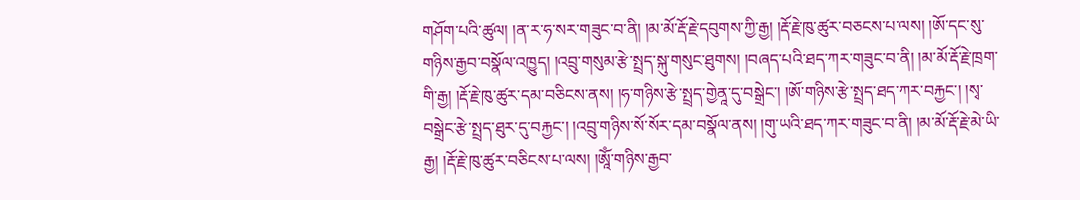གཤོག་པའི་ཚུལ། །ན་ར་ཧ་སར་གཟུང་བ་ནི། །མ་མོ་རྡོ་རྗེ་དབུགས་ཀྱི་རྒྱ། །རྡོ་རྗེ་ཁུ་ཚུར་བཅངས་པ་ལས། །ཨོ་དང་སུ་གཉིས་རྒྱབ་བསྣོལ་འཁྱུད། །འབྲུ་གསུམ་རྩེ་སྤྲད་སྐུ་གསུང་ཐུགས། །བཞད་པའི་ཐད་ཀར་གཟུང་བ་ནི། །མ་མོ་རྡོ་རྗེ་ཁྲག་གི་རྒྱ། །རྡོ་རྗེ་ཁུ་ཚུར་དམ་བཅིངས་ནས། །ཧ་གཉིས་རྩེ་སྤྲད་གྱེནཱ་དུ་བསྒྲེང་། །ཨོ་གཉིས་རྩེ་སྤྲད་ཐད་ཀར་བརྐྱང་། །སྭ་བསྒྲེང་རྩེ་སྤྲད་ཐུར་དུ་བརྐྱང་། །འབྲུ་གཉིས་སོ་སོར་དམ་བསྣོལ་ནས། །གུ་ཡའི་ཐད་ཀར་གཟུང་བ་ནི། །མ་མོ་རྡོ་རྗེ་མེ་ཡི་རྒྱ། །རྡོ་རྗེ་ཁུ་ཚུར་བཅིངས་པ་ལས། །ཨཱོཾ་གཉིས་རྒྱབ་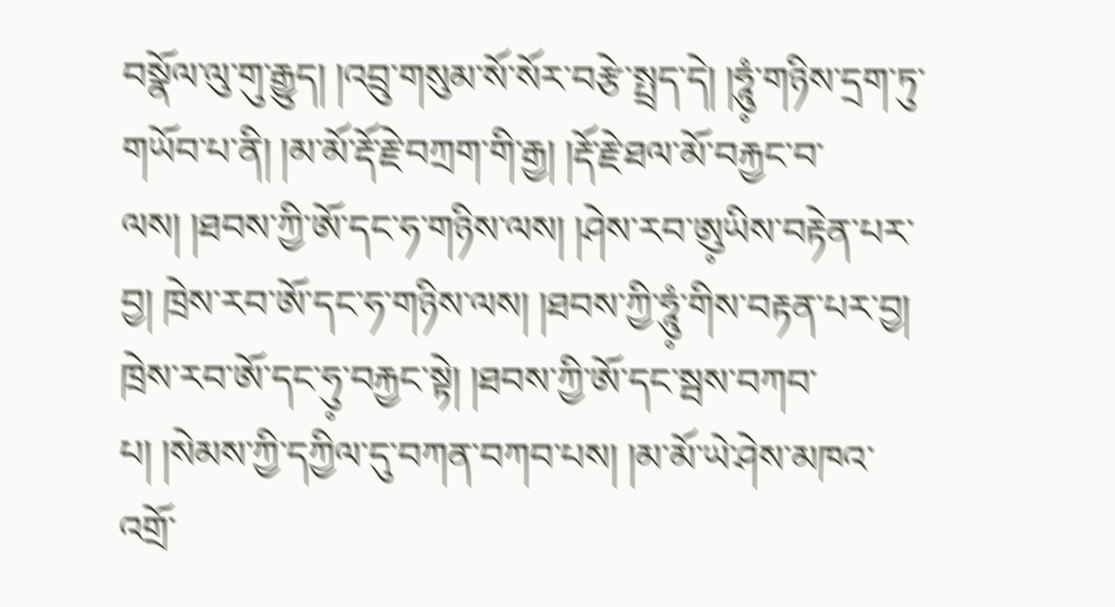བསྣོལ་ལུ་གུ་རྒྱུད། །འབྲུ་གསུམ་སོ་སོར་བརྩེ་སྤྲད་དེ། །ཧཱུཾ༷་གཉིས་དྲག་ཏུ་གཡོབ་པ་ནི། །མ་མོ་རྡོ་རྗེ་བཀྲག་གི་རྒྱ། །རྡོ་རྗེ་ཐལ་མོ་བརྐྱང་བ་ལས། །ཐབས་ཀྱི་ཨོ་དང་ཧ་གཉིས་ལས། །ཤེས་རབ་ཨུ༷ཡིས་བརྟེན་པར་བྱ། ཁྲེས་རབ་ཨོ་དང་ཧ་གཉིས་ལས། །ཐབས་ཀྱི་ཧཱུཾ༷་གིས་བརྟན་པར་བྱ། ཁྲེས་རབ་ཨོ་དང་ཧུ༷་བརྐྱང་སྟེ། །ཐབས་ཀྱི་ཨོ་དང་སྦས་བཀབ་པ། །སེམས་ཀྱི་དཀྱིལ་དུ་བཀན་བཀབ་པས། །མ་མོ་ཡེ་ཤེས་མཁའ་འགྲོ་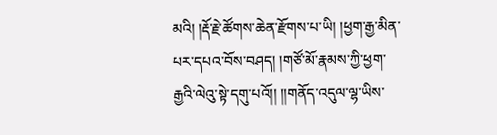མའི། །རྡོ་རྗེ་ཚོགས་ཆེན་རྫོགས་པ་ཡི། །ཕྱག་རྒྱ་མིན་པར་དཔའ་བོས་བཤད། །གཙོ་མོ་རྣམས་ཀྱི་ཕྱག་རྒྱའི་ལེའུ་སྟེ་དགུ་པའོ།། །།གནོད་འདུལ་ལྷ་ཡིས་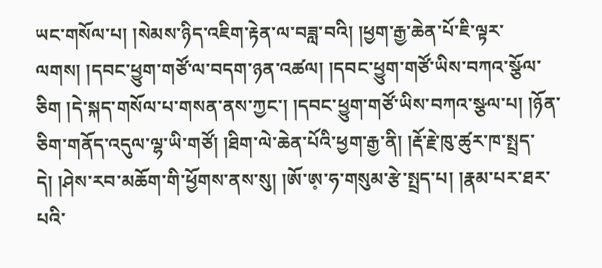ཡང་གསོལ་པ། །སེམས་ཉིད་འཇིག་རྟེན་ལ་བཟླ་བའི། །ཕྱག་རྒྱ་ཆེན་པོ་ཇི་ལྟར་ལགས། །དབང་ཕྱུག་གཙོ་ལ་བདག་ཉན་འཚལ། །དབང་ཕྱུག་གཙོ་ཡིས་བཀའ་སྩོལ་ཅིག །དེ་སྐད་གསོལ་པ་གསན་ནས་ཀྱང་། །དབང་ཕྱུག་གཙོ་ཡིས་བཀའ་སྩལ་པ། །ཉོན་ཅིག་གནོད་འདུལ་ལྷ་ཡི་གཙོ། །ཐིག་ལེ་ཆེན་པོའི་ཕྱག་རྒྱ་ནི། །རྡོ་རྗེ་ཁུ་ཚུར་ཁ་སྤྲད་དེ། །ཤེས་རབ་མཆོག་གི་ཕྱོགས་ནས་སུ། །ཨོ་ཨ༷་ཧ་གསུམ་རྩེ་སྤྲད་པ། །རྣམ་པར་ཐར་པའི་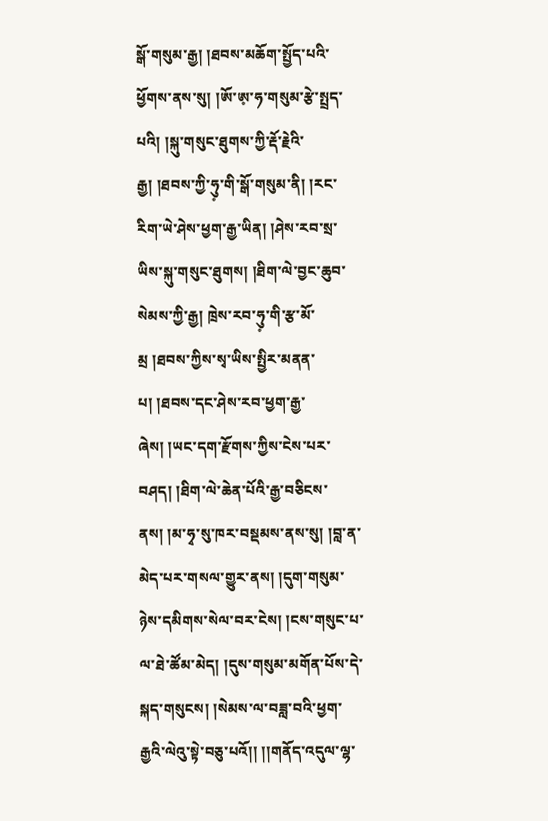སྒོ་གསུམ་རྒྱ། །ཐབས་མཆོག་སྤྱོད་པའི་ཕྱོགས་ནས་སུ། །ཨོ་ཨ༷་ཧ་གསུམ་རྩེ་སྤྲད་པའི། །སྐུ་གསུང་ཐུགས་ཀྱི་རྡོ་རྗེའི་རྒྱ། །ཐབས་ཀྱི་ཧུ༷་གི་སྒོ་གསུམ་ནི། །རང་རིག་ཡེ་ཤེས་ཕྱག་རྒྱ་ཡིན། །ཤེས་རབ་སྲ་ཡིས་སྐུ་གསུང་ཐུགས། །ཐིག་ལེ་བྱང་ཆུབ་སེམས་ཀྱི་རྒྱ། ཁྲེས་རབ་ཧུ༷་གི་རྩ་མོ་མྲ །ཐབས་ཀྱིས་སྭ་ཡིས་སྤྱིར་མནན་པ། །ཐབས་དང་ཤེས་རབ་ཕྱག་རྒྱ་ཞེས། །ཡང་དག་རྫོགས་ཀྱིས་ངེས་པར་བཤད། །ཐིག་ལེ་ཆེན་པོའི་རྒྱ་བཅིངས་ནས། །མ་ཧྭ་སུ་ཁར་བསྡམས་ནས་སུ། །བླ་ན་མེད་པར་གསལ་གྱུར་ནས། །དུག་གསུམ་ཉེས་དམིགས་སེལ་བར་ངེས། །ངས་གསུང་པ་ལ་ཐེ་ཚོམ་མེད། །དུས་གསུམ་མགོན་པོས་དེ་སྐད་གསུངས། །སེམས་ལ་བཟླ་བའི་ཕྱག་རྒྱའི་ལེའུ་སྟེ་བཅུ་པའོ།། །།གནོད་འདུལ་ལྷ་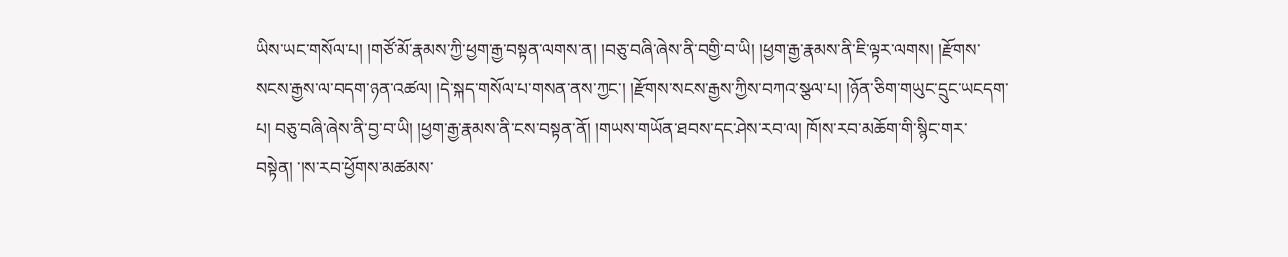ཡིས་ཡང་གསོལ་པ། །གཙོ་མོ་རྣམས་ཀྱི་ཕྱག་རྒྱ་བསྟན་ལགས་ན། །བཅུ་བཞི་ཞེས་ནི་བགྱི་བ་ཡི། །ཕྱག་རྒྱ་རྣམས་ནི་ཇི་ལྟར་ལགས། །རྫོགས་སངས་རྒྱས་ལ་བདག་ཉན་འཚལ། །དེ་སྐད་གསོལ་པ་གསན་ནས་ཀྱང་། །རྫོགས་སངས་རྒྱས་ཀྱིས་བཀའ་སྩལ་པ། །ཉོན་ཅིག་གཡུང་དྲུང་ཡངདག་པ། བཅུ་བཞི་ཞེས་ནི་བྱ་བ་ཡི། །ཕྱག་རྒྱ་རྣམས་ནི་ངས་བསྟན་ནོ། །གཡས་གཡོན་ཐབས་དང་ཤེས་རབ་ལ། ཁོ།ས་རབ་མཆོག་གི་སྙིང་གར་བསྟེན། ་།ས་རབ་ཕྱོགས་མཚམས་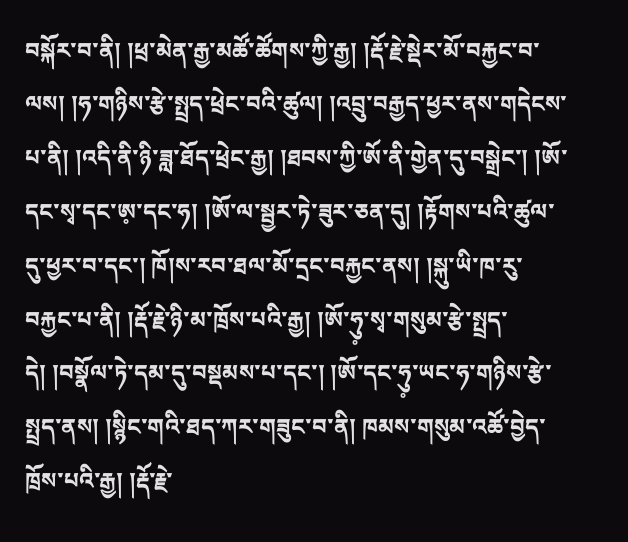བསྐོར་བ་ནི། །ཕྲ་མེན་རྒྱ་མཚོ་ཚོགས་ཀྱི་རྒྱ། །རྡོ་རྗེ་སྡེར་མོ་བརྐྱང་བ་ལས། །ཧ་གཉིས་རྩེ་སྤྲད་ཕྲེང་བའི་ཚུལ། །འབྲུ་བརྒྱད་ཕྱར་ནས་གདེངས་པ་ནི། །འདི་ནི་ཉི་ཟླ་ཐོད་ཕྲེང་རྒྱ། །ཐབས་ཀྱི་ཨོ་ནི་གྱེན་དུ་བསྒྲེང་། །ཨོ་དང་སྭ་དང་ཨ༷་དང་ཧ། །ཨོ་ལ་སྦྱར་ཏེ་ཟུར་ཅན་དུ། །རྟོགས་པའི་ཚུལ་དུ་ཕྱར་བ་དང་། ཁོ།ས་རབ་ཐལ་མོ་དྲང་བརྐྱང་ནས། །སྐུ་ཡི་ཁ་རུ་བརྐྱང་པ་ནི། །རྡོ་རྗེ་ཉི་མ་ཁྲོས་པའི་རྒྱ། །ཨོ་ཧུ༷་སྭ་གསུམ་རྩེ་སྤྲད་དེ། །བསྣོལ་ཏེ་དམ་དུ་བསྡམས་པ་དང་། །ཨོ་དང་ཧུ༷་ཡང་ཧ་གཉིས་རྩེ་སྤྲད་ནས། །སྙིང་གའི་ཐད་ཀར་གཟུང་བ་ནི། ཁམས་གསུམ་འཚོ་བྱེད་ཁྲོས་པའི་རྒྱ། །རྡོ་རྗེ་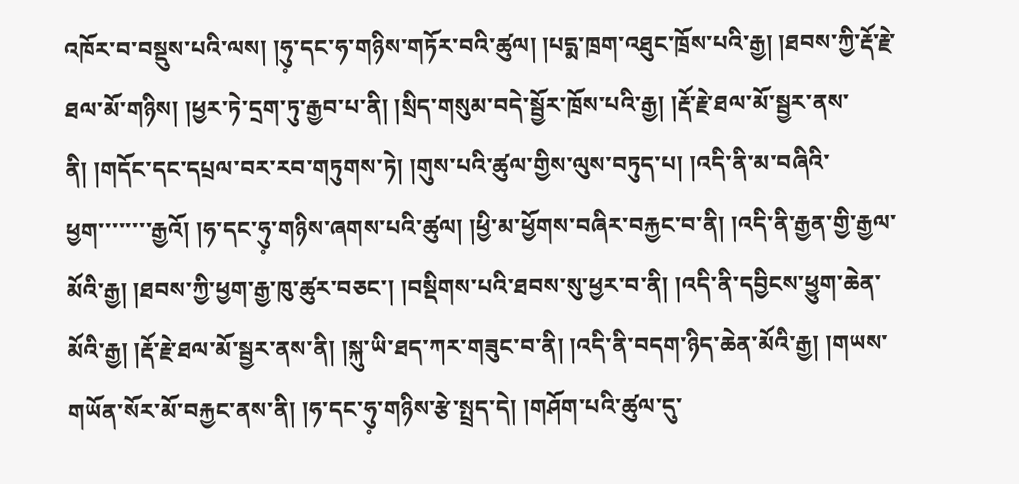འཁོར་བ་བསྡུས་པའི་ལས། །ཧུ༷་དང་ཧ་གཉིས་གཏོར་བའི་ཚུལ། །པདྨ་ཁྲག་འཐུང་ཁྲོས་པའི་རྒྱ། །ཐབས་ཀྱི་རྡོ་རྗེ་ཐལ་མོ་གཉིས། །ཕྱར་ཏེ་དྲག་ཏུ་རྒྱབ་པ་ནི། །སྲིད་གསུམ་བདེ་སྦྱོར་ཁྲོས་པའི་རྒྱ། །རྡོ་རྗེ་ཐལ་མོ་སྦྱར་ནས་ནི། །གདོང་དང་དཔྲལ་བར་རབ་གཏུགས་ཏེ། །གུས་པའི་ཚུལ་གྱིས་ལུས་བཏུད་པ། །འདི་ནི་མ་བཞིའི་ཕྱག་་་་་་་་རྒྱའོ། །ཧ་དང་ཧུ༷་གཉིས་ཞགས་པའི་ཚུལ། །ཕྱི་མ་ཕྱོགས་བཞིར་བརྐྱང་བ་ནི། །འདི་ནི་རྒྱན་གྱི་རྒྱལ་མོའི་རྒྱ། །ཐབས་ཀྱི་ཕྱག་རྒྱ་ཁུ་ཚུར་བཅང་། །བསྡིགས་པའི་ཐབས་སུ་ཕྱར་བ་ནི། །འདི་ནི་དབྱིངས་ཕྱུག་ཆེན་མོའི་རྒྱ། །རྡོ་རྗེ་ཐལ་མོ་སྦྱར་ནས་ནི། །སྐུ་ཡི་ཐད་ཀར་གཟུང་བ་ནི། །འདི་ནི་བདག་ཉིད་ཆེན་མོའི་རྒྱ། །གཡས་གཡོན་སོར་མོ་བརྐྱང་ནས་ནི། །ཧ་དང་ཧུ༷་གཉིས་རྩེ་སྤྲད་དེ། །གཤོག་པའི་ཚུལ་དུ་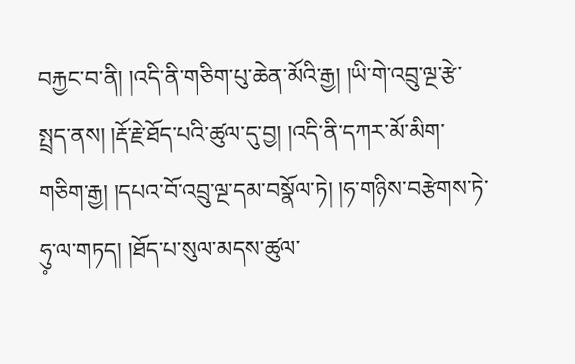བརྐྱང་བ་ནི། །འདི་ནི་གཅིག་པུ་ཆེན་མོའི་རྒྱ། །ཡི་གེ་འབྲུ་ལྔ་རྩེ་སྤྲད་ནས། །རྡོ་རྗེ་ཐོད་པའི་ཚུལ་དུ་བྱ། །འདི་ནི་དཀར་མོ་མིག་གཅིག་རྒྱ། །དཔའ་བོ་འབྲུ་ལྔ་དམ་བསྣོལ་ཏེ། །ཧ་གཉིས་བརྩེགས་ཏེ་ཧུ༷་ལ་གཏད། །ཐོད་པ་སུལ་མདས་ཚུལ་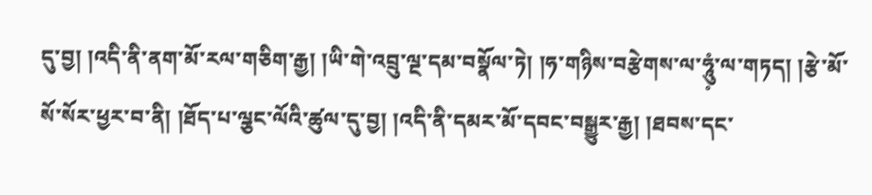དུ་བྱ། །འདི་ནི་ནག་མོ་རལ་གཅིག་རྒྱ། །ཡི་གེ་འབྲུ་ལྔ་དམ་བསྣོལ་ཏེ། །ཧ་གཉིས་བརྩེགས་ལ་ཧཱུཾ༷་ལ་གཏད། །རྩེ་མོ་སོ་སོར་ཕྱར་བ་ནི། །ཐོད་པ་ལྕང་ལོའི་ཚུལ་དུ་བྱ། །འདི་ནི་དམར་མོ་དབང་བསྒྱུར་རྒྱ། །ཐབས་དང་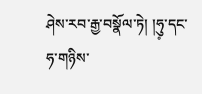ཤེས་རབ་རྒྱ་བསྣོལ་ཏེ། །ཧུ༷་དང་ཧ་གཉིས་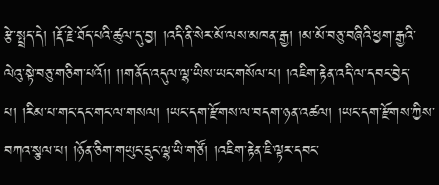རྩེ་སྤྲད་དེ། །རྡོ་རྗེ་ཐོད་པའི་ཚུལ་དུ་བྱ། །འདི་ནི་སེར་མོ་ལས་མཁན་རྒྱ། །མ་མོ་བཅུ་བཞིའི་ཕྱག་རྒྱའི་ལེའུ་སྟེ་བཅུ་གཅིག་པའོ།། །།གནོད་འདུལ་ལྷ་ཡིས་ཡང་གསོལ་པ། །འཇིག་རྟེན་འདི་ལ་དབང་བྱེད་པ། །རིམ་པ་གང་དང་གང་ལ་གསལ། །ཡང་དག་རྫོགས་ལ་བདག་ཉན་འཚལ། །ཡང་དག་རྫོགས་ཀྱིས་བཀའ་སྩལ་པ། །ཉོན་ཅིག་གཡུང་དྲུང་ལྷ་ཡི་གཙོ། །འཇིག་རྟེན་ཇི་ལྟར་དབང་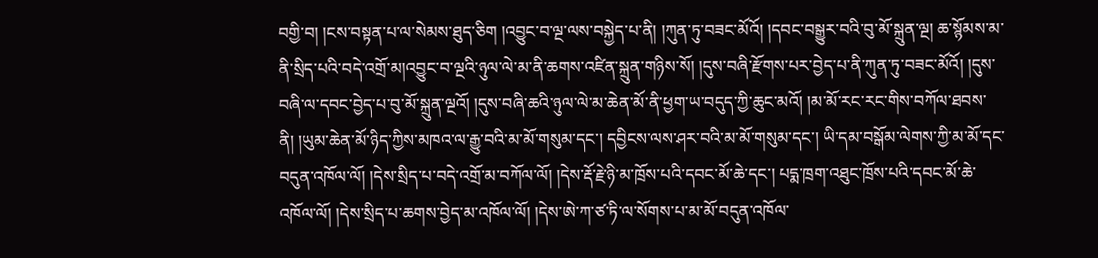བགྱི་བ། །ངས་བསྟན་པ་ལ་སེམས་ཐུད་ཅིག །འབྱུང་བ་ལྔ་ལས་བསྐྱེད་པ་ནི། །ཀུན་ཏུ་བཟང་མོའོ། །དབང་བསྒྱུར་བའི་བུ་མོ་སྐྲུན་ལྔ། ཆ་སྙོམས་མ་ནི་སྲིད་པའི་བདེ་འགྲོ་མ།འབྱུང་བ་ལྔའི་ཉུལ་ལེ་མ་ནི་ཆགས་འཛིན་སྐྲུན་གཉིས་སོ། །དུས་བཞི་རྫོགས་པར་བྱེད་པ་ནི་ཀུན་ཏུ་བཟང་མོའོ། །དུས་བཞི་ལ་དབང་བྱེད་པ་བུ་མོ་སྐྲུན་ལྔའོ། །དུས་བཞི་ཆའི་ཉུལ་ལེ་མ་ཆེན་མོ་ནི་ཕྱག་ཡ་བདུད་ཀྱི་ཆུང་མའོ། །མ་མོ་རང་རང་གིས་བཀོལ་ཐབས་ནི། །ཡུམ་ཆེན་མོ་ཉིད་ཀྱིས་མཁའ་ལ་རྒྱུ་བའི་མ་མོ་གསུམ་དང་། དབྱིངས་ལས་ཤར་བའི་མ་མོ་གསུམ་དང་། ཡི་དམ་བསྒོམ་ལེགས་ཀྱི་མ་མོ་དང་བདུན་འཁོལ་ལོ། །དེས་སྲིད་པ་བདེ་འགྲོ་མ་བཀོལ་ལོ། །དེས་རྡོ་རྗེ་ཉི་མ་ཁྲོས་པའི་དབང་མོ་ཆེ་དང་། པདྨ་ཁྲག་འཐུང་ཁྲོས་པའི་དབང་མོ་ཆེ་འཁོལ་ལོ། །དེས་སྲིད་པ་ཆགས་བྱེད་མ་འཁོལ་ལོ། །དེས་ཨེ་ཀ་ཙ་ཏི་ལ་སོགས་པ་མ་མོ་བདུན་འཁོལ་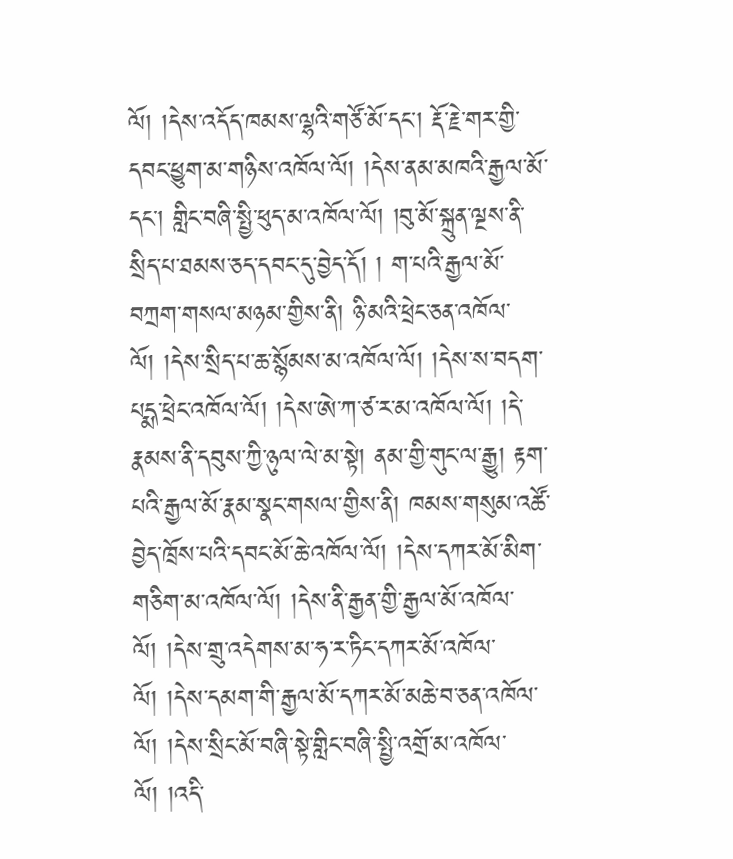ལོ། །དེས་འདོད་ཁམས་ལྷའི་གཙོ་མོ་དང་། རྡོ་རྗེ་གར་གྱི་དབང་ཕྱུག་མ་གཉིས་འཁོལ་ལོ། །དེས་ནམ་མཁའི་རྒྱལ་མོ་དང་། གླིང་བཞི་སྤྱི་ཕུད་མ་འཁོལ་ལོ། །བུ་མོ་སྐྲུན་ལྔས་ནི་སྲིད་པ་ཐམས་ཅད་དབང་དུ་བྱེད་དོ། ། ག་པའི་རྒྱལ་མོ་བཀྲག་གསལ་མཉམ་གྱིས་ནི། ཉི་མའི་ཕྲེང་ཅན་འཁོལ་ལོ། །དེས་སྲིད་པ་ཆ་སྙོམས་མ་འཁོལ་ལོ། །དེས་ས་བདག་པདྨ་ཕྲེང་འཁོལ་ལོ། །དེས་ཨེ་ཀ་ཙ་ར་མ་འཁོལ་ལོ། །དེ་རྣམས་ནི་དབུས་ཀྱི་ཉུལ་ལེ་མ་སྟེ། ནམ་གྱི་གུང་ལ་རྒྱུ། རྟག་པའི་རྒྱལ་མོ་རྣམ་སྣང་གསལ་གྱིས་ནི། ཁམས་གསུམ་འཚོ་བྱེད་ཁྲོས་པའི་དབང་མོ་ཆེ་འཁོལ་ལོ། །དེས་དཀར་མོ་མིག་གཅིག་མ་འཁོལ་ལོ། །དེས་ནི་རྒྱན་གྱི་རྒྱལ་མོ་འཁོལ་ལོ། །དེས་གྲུ་འདེགས་མ་ཧ་ར་ཏིང་དཀར་མོ་འཁོལ་ལོ། །དེས་དམག་གི་རྒྱལ་མོ་དཀར་མོ་མཆེ་བ་ཅན་འཁོལ་ལོ། །དེས་སྲིང་མོ་བཞི་སྟེ་གླིང་བཞི་སྤྱི་འགྲོ་མ་འཁོལ་ལོ། །འདི་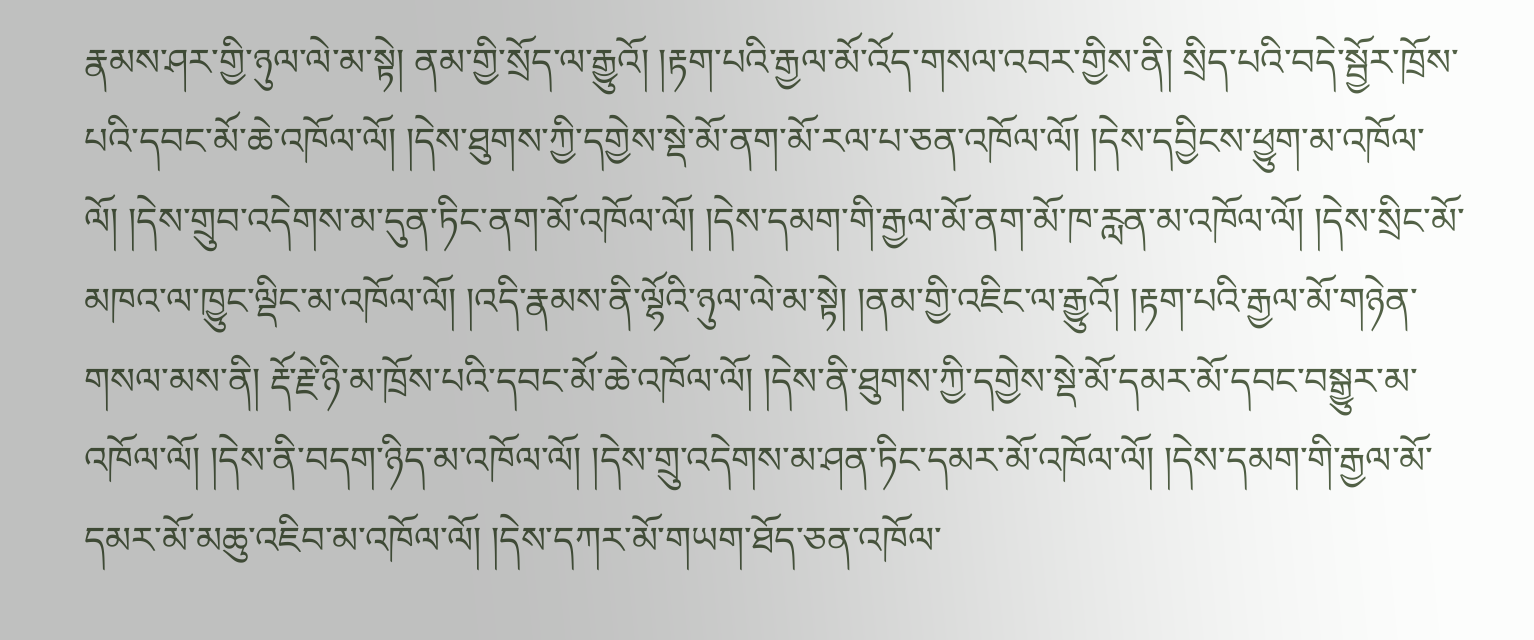རྣམས་ཤར་གྱི་ཉུལ་ལེ་མ་སྟེ། ནམ་གྱི་སྲོད་ལ་རྒྱུའོ། །རྟག་པའི་རྒྱལ་མོ་འོད་གསལ་འབར་གྱིས་ནི། སྲིད་པའི་བདེ་སྦྱོར་ཁྲོས་པའི་དབང་མོ་ཆེ་འཁོལ་ལོ། །དེས་ཐུགས་ཀྱི་དགྱེས་སྡེ་མོ་ནག་མོ་རལ་པ་ཅན་འཁོལ་ལོ། །དེས་དབྱིངས་ཕྱུག་མ་འཁོལ་ལོ། །དེས་གྲུབ་འདེགས་མ་དུན་ཏིང་ནག་མོ་འཁོལ་ལོ། །དེས་དམག་གི་རྒྱལ་མོ་ནག་མོ་ཁ་རླན་མ་འཁོལ་ལོ། །དེས་སྲིང་མོ་མཁའ་ལ་ཁྱུང་ལྡིང་མ་འཁོལ་ལོ། །འདི་རྣམས་ནི་ལྷོའི་ཉུལ་ལེ་མ་སྟེ། །ནམ་གྱི་འཇིང་ལ་རྒྱུའོ། །རྟག་པའི་རྒྱལ་མོ་གཉེན་གསལ་མས་ནི། རྡོ་རྗེ་ཉི་མ་ཁྲོས་པའི་དབང་མོ་ཆེ་འཁོལ་ལོ། །དེས་ནི་ཐུགས་ཀྱི་དགྱེས་སྡེ་མོ་དམར་མོ་དབང་བསྒྱུར་མ་འཁོལ་ལོ། །དེས་ནི་བདག་ཉིད་མ་འཁོལ་ལོ། །དེས་གྲུ་འདེགས་མ་ཤན་ཏིང་དམར་མོ་འཁོལ་ལོ། །དེས་དམག་གི་རྒྱལ་མོ་དམར་མོ་མཆུ་འཇིབ་མ་འཁོལ་ལོ། །དེས་དཀར་མོ་གཡག་ཐོད་ཅན་འཁོལ་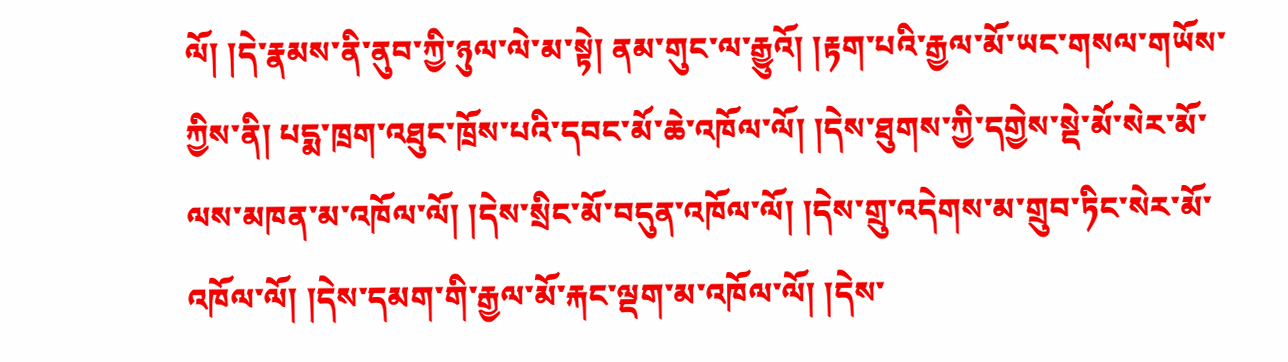ལོ། །དེ་རྣམས་ནི་ནུབ་ཀྱི་ཉུལ་ལེ་མ་སྟེ། ནམ་གུང་ལ་རྒྱུའོ། །རྟག་པའི་རྒྱལ་མོ་ཡང་གསལ་གཡོས་ཀྱིས་ནི། པདྨ་ཁྲག་འཐུང་ཁྲོས་པའི་དབང་མོ་ཆེ་འཁོལ་ལོ། །དེས་ཐུགས་ཀྱི་དགྱེས་སྡེ་མོ་སེར་མོ་ལས་མཁན་མ་འཁོལ་ལོ། །དེས་སྲིང་མོ་བདུན་འཁོལ་ལོ། །དེས་གྲུ་འདེགས་མ་གྲུབ་ཏིང་སེར་མོ་འཁོལ་ལོ། །དེས་དམག་གི་རྒྱལ་མོ་རྐང་ལྡག་མ་འཁོལ་ལོ། །དེས་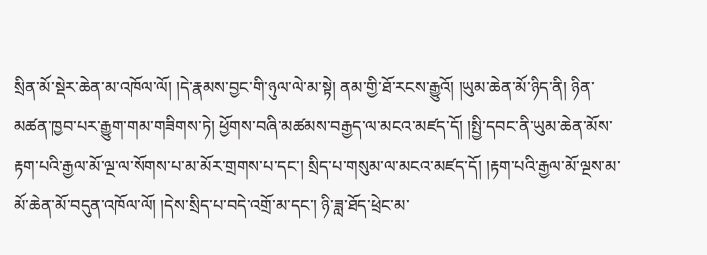སྲིན་མོ་སྡེར་ཆེན་མ་འཁོལ་ལོ། །དེ་རྣམས་བྱང་གི་ཉུལ་ལེ་མ་སྟེ། ནམ་གྱི་ཐོ་རངས་རྒྱུའོ། །ཡུམ་ཆེན་མོ་ཉིད་ནི། ཉིན་མཚན་ཁྱབ་པར་རྒྱུག་གམ་གཟིགས་ཏེ། ཕྱོགས་བཞི་མཚམས་བརྒྱད་ལ་མངའ་མཛད་དོ། །སྤྱི་དབང་ནི་ཡུམ་ཆེན་མོས་རྟག་པའི་རྒྱལ་མོ་ལྔ་ལ་སོགས་པ་མ་མོར་གྲགས་པ་དང་། སྲིད་པ་གསུམ་ལ་མངའ་མཛད་དོ། །རྟག་པའི་རྒྱལ་མོ་ལྔས་མ་མོ་ཆེན་མོ་བདུན་འཁོལ་ལོ། །དེས་སྲིད་པ་བདེ་འགྲོ་མ་དང་། ཉི་ཟླ་ཐོད་ཕྲེང་མ་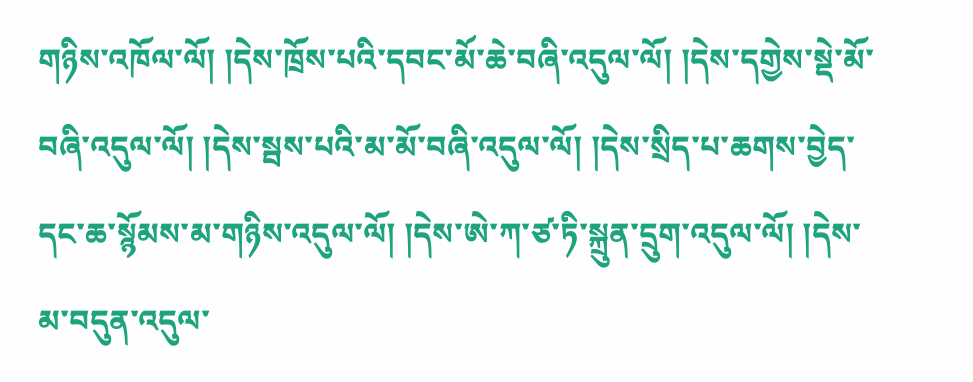གཉིས་འཁོལ་ལོ། །དེས་ཁྲོས་པའི་དབང་མོ་ཆེ་བཞི་འདུལ་ལོ། །དེས་དགྱེས་སྡེ་མོ་བཞི་འདུལ་ལོ། །དེས་སྦས་པའི་མ་མོ་བཞི་འདུལ་ལོ། །དེས་སྲིད་པ་ཆགས་བྱེད་དང་ཆ་སྙོམས་མ་གཉིས་འདུལ་ལོ། །དེས་ཨེ་ཀ་ཙ་ཏི་སྐྲུན་དྲུག་འདུལ་ལོ། །དེས་མ་བདུན་འདུལ་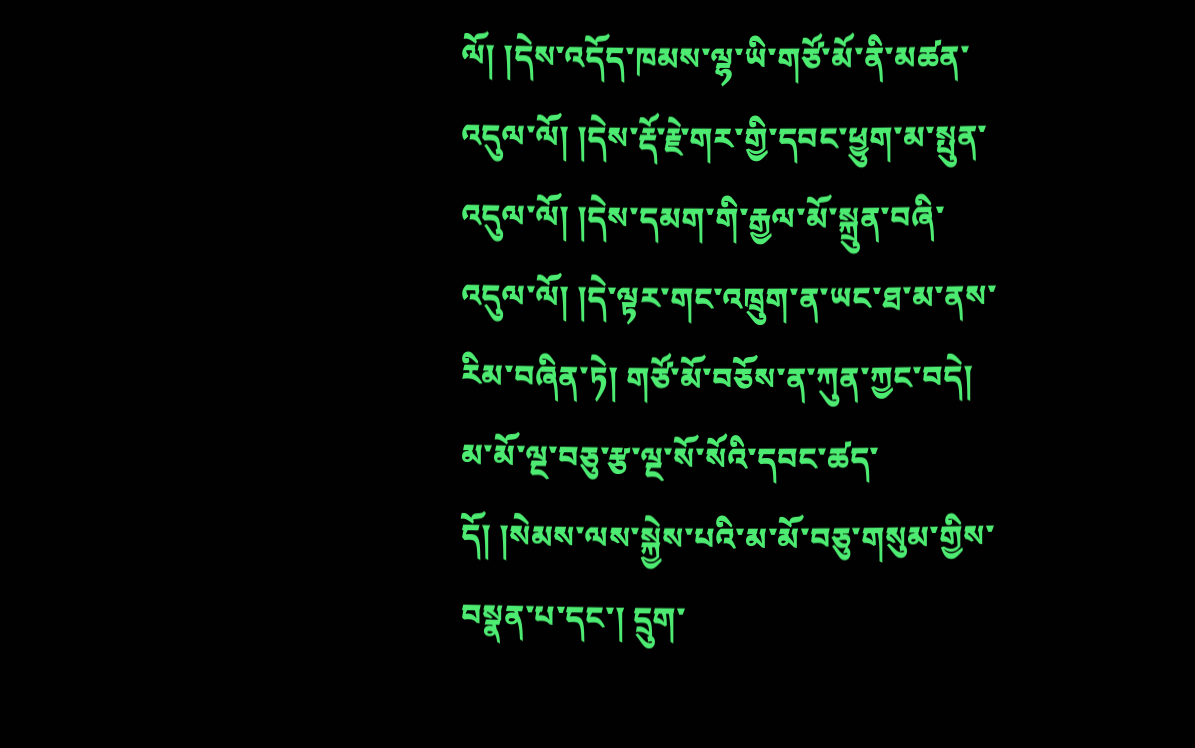ལོ། །དེས་འདོད་ཁམས་ལྷ་ཡི་གཙོ་མོ་ནི་མཚན་འདུལ་ལོ། །དེས་རྡོ་རྗེ་གར་གྱི་དབང་ཕྱུག་མ་སྤུན་འདུལ་ལོ། །དེས་དམག་གི་རྒྱལ་མོ་སྐྲུན་བཞི་འདུལ་ལོ། །དེ་ལྟར་གང་འཁྲུག་ན་ཡང་ཐ་མ་ནས་རིམ་བཞིན་ཏེ། གཙོ་མོ་བཅོས་ན་ཀུན་ཀྱང་བདེ། མ་མོ་ལྔ་བཅུ་རྩ་ལྔ་སོ་སོའི་དབང་ཚད་དོ། །སེམས་ལས་སྐྱེས་པའི་མ་མོ་བཅུ་གསུམ་གྱིས་བསྣན་པ་དང་། དྲུག་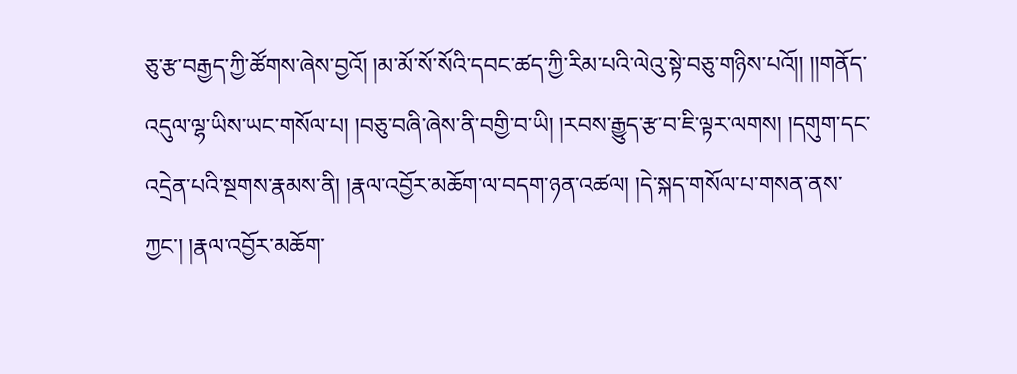ཅུ་རྩ་བརྒྱད་ཀྱི་ཚོགས་ཞེས་བྱའོ། །མ་མོ་སོ་སོའི་དབང་ཚད་ཀྱི་རིམ་པའི་ལེའུ་སྟེ་བཅུ་གཉིས་པའོ།། །།གནོད་འདུལ་ལྷ་ཡིས་ཡང་གསོལ་པ། །བཅུ་བཞི་ཞེས་ནི་བགྱི་བ་ཡི། །རབས་རྒྱུད་རྩ་བ་ཇི་ལྟར་ལགས། །དགུག་དང་འདྲེན་པའི་སྔགས་རྣམས་ནི། །རྣལ་འབྱོར་མཆོག་ལ་བདག་ཉན་འཚལ། །དེ་སྐད་གསོལ་པ་གསན་ནས་ཀྱང་། །རྣལ་འབྱོར་མཆོག་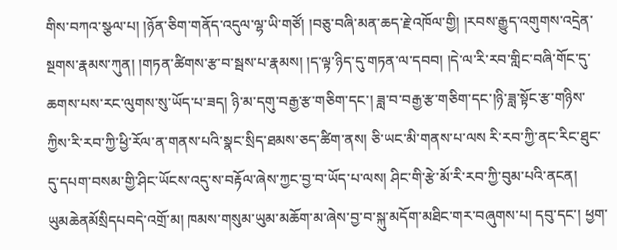གིས་བཀའ་སྩལ་པ། །ཉོན་ཅིག་གནོད་འདུལ་ལྷ་ཡི་གཙོ། །བཅུ་བཞི་མན་ཆད་རྗེ་འཁོལ་གྱི། །རབས་རྒྱུད་འགུགས་འདྲེན་སྔགས་རྣམས་ཀུན། །གཏན་ཚིགས་རྩ་བ་སྦས་པ་རྣམས། །ད་ལྟ་ཉིད་དུ་གཏན་ལ་དབབ། །དེ་ལ་རི་རབ་གླིང་བཞི་གོང་དུ་ཆགས་པས་རང་ལུགས་སུ་ཡོད་པ་ཟད། ཉི་མ་དགུ་བརྒྱ་རྩ་གཅིག་དང་། ཟླ་བ་བརྒྱ་རྩ་གཅིག་དང་།ཉི་ཟླ་སྟོང་རྩ་གཉིས་ཀྱིས་རི་རབ་ཀྱི་ཕྱི་རོལ་ན་གནས་པའི་སྣང་སྲིད་ཐམས་ཅད་ཚིག་ནས། ཅི་ཡང་མི་གནས་པ་ལས རི་རབ་ཀྱི་ནང་རིང་ཐུང་དུ་དཔག་བསམ་གྱི་ཤིང་ཡོངས་འདུ་ས་བརྟོལ་ཞེས་ཀྱང་བྱ་བ་ཡོད་པ་ལས། ཤིང་གི་རྩེ་མོ་རི་རབ་ཀྱི་བུམ་པའི་ནངན། ཡུམཆེནམོསྲིདཔབདེ་འགྲོ་མ། ཁམས་གསུམ་ཡུམ་མཆོག་མ་ཞེས་བྱ་བ་སྐུ་མདོག་མཐིང་གར་བཞུགས་པ། དབུ་དང་། ཕྱག་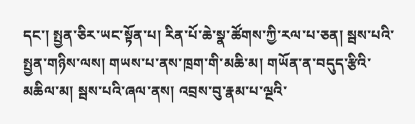དང་། སྤྱན་ཅིར་ཡང་སྟོན་པ། རིན་པོ་ཆེ་སྣ་ཚོགས་ཀྱི་རལ་པ་ཅན། སྦས་པའི་སྤྱན་གཉིས་ལས། གཡས་པ་ནས་ཁྲག་གི་མཆི་མ། གཡོན་ན་བདུད་རྩིའི་མཆིལ་མ། སྦས་པའི་ཞལ་ནས། འབྲས་བུ་རྣམ་པ་ལྔའི་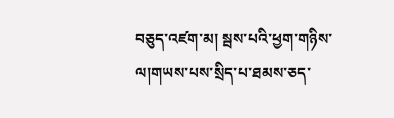བཅུད་འཛག་མ། སྦས་པའི་ཕྱག་གཉིས་ལ།གཡས་པས་སྲིད་པ་ཐམས་ཅད་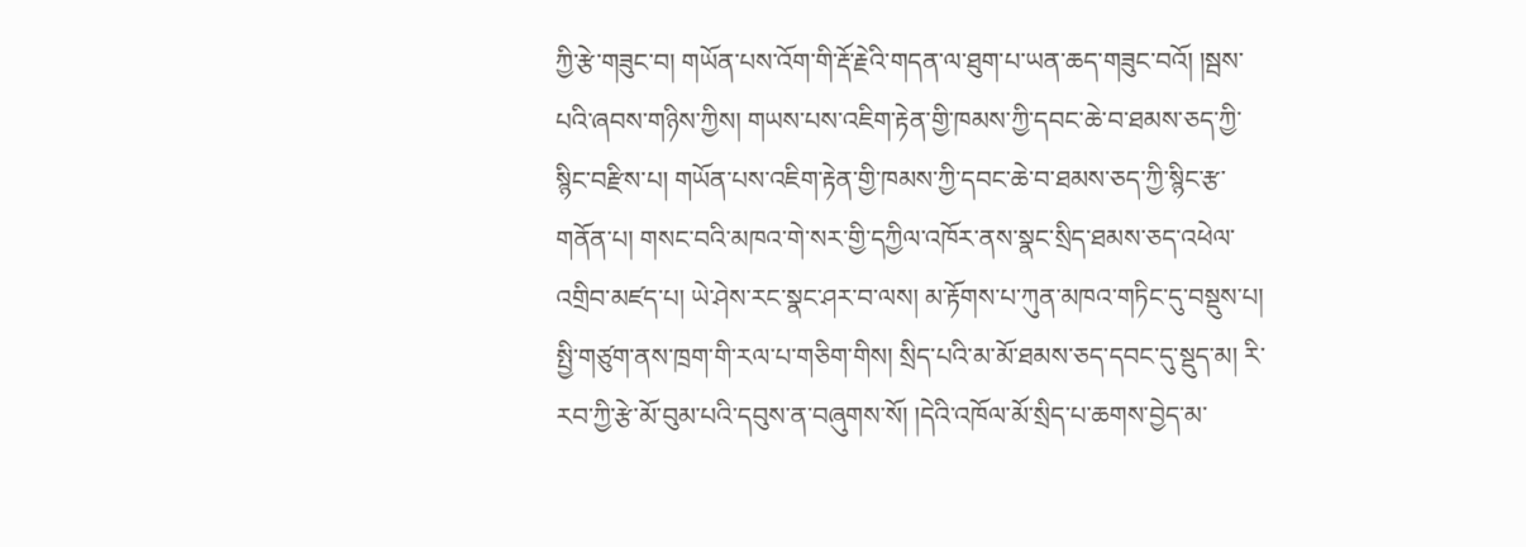ཀྱི་རྩེ་གཟུང་བ། གཡོན་པས་འོག་གི་རྡོ་རྗེའི་གདན་ལ་ཐུག་པ་ཡན་ཆད་གཟུང་བའོ། །སྦས་པའི་ཞབས་གཉིས་ཀྱིས། གཡས་པས་འཇིག་རྟེན་གྱི་ཁམས་ཀྱི་དབང་ཆེ་བ་ཐམས་ཅད་ཀྱི་སྙིང་བརྫིས་པ། གཡོན་པས་འཇིག་རྟེན་གྱི་ཁམས་ཀྱི་དབང་ཆེ་བ་ཐམས་ཅད་ཀྱི་སྙིང་རྩ་གནོན་པ། གསང་བའི་མཁའ་གེ་སར་གྱི་དཀྱིལ་འཁོར་ནས་སྣང་སྲིད་ཐམས་ཅད་འཕེལ་འགྲིབ་མཛད་པ། ཡེ་ཤེས་རང་སྣང་ཤར་བ་ལས། མ་རྟོགས་པ་ཀུན་མཁའ་གཏིང་དུ་བསྡུས་པ། སྤྱི་གཙུག་ནས་ཁྲག་གི་རལ་པ་གཅིག་གིས། སྲིད་པའི་མ་མོ་ཐམས་ཅད་དབང་དུ་སྡུད་མ། རི་རབ་ཀྱི་རྩེ་མོ་བུམ་པའི་དབུས་ན་བཞུགས་སོ། །དེའི་འཁོལ་མོ་སྲིད་པ་ཆགས་བྱེད་མ་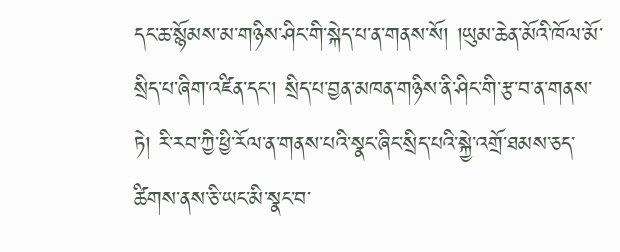དང་ཆ་སྙོམས་མ་གཉིས་ཤིང་གི་སྐེད་པ་ན་གནས་སོ། །ཡུམ་ཆེན་མོའི་ཁོལ་མོ་སྲིད་པ་ཞིག་འཛིན་དང་། སྲིད་པ་བྱན་མཁན་གཉིས་ནི་ཤིང་གི་རྩ་བ་ན་གནས་ཏེ། རི་རབ་ཀྱི་ཕྱི་རོལ་ན་གནས་པའི་སྣང་ཞིང་སྲིད་པའི་སྐྱེ་འགྲོ་ཐམས་ཅད་ཚིགས་ནས་ཅི་ཡང་མི་སྣང་བ་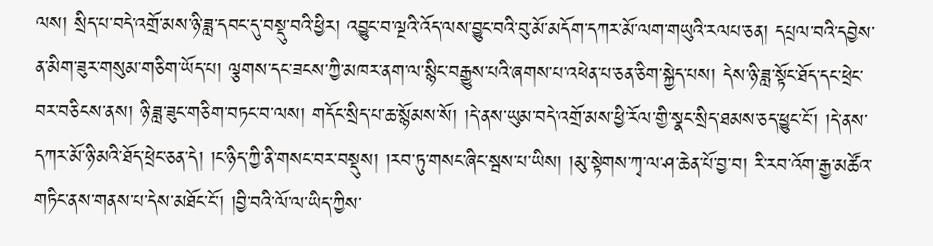ལས། སྲིད་པ་བདེ་འགྲོ་མས་ཉི་ཟླ་དབང་དུ་བསྡུ་བའི་ཕྱིར། འབྱུང་བ་ལྔའི་འོད་ལས་བྱུང་བའི་བུ་མོ་མདོག་དཀར་མོ་ལག་གཡུའི་རལཔ་ཅན། དཔྲལ་བའི་དབྱེས་ན་མིག་ཟུར་གསུམ་གཅིག་ཡོད་པ། ལྕགས་དང་ཟངས་ཀྱི་མཁར་ནག་ལ་སྙིང་བརྒྱུས་པའི་ཞགས་པ་འཕེན་པ་ཅན་ཅིག་སྐྱེད་པས། དེས་ཉི་ཟླ་སྟོང་ཐོད་དང་ཕྲེང་བར་བཅིངས་ནས། ཉི་ཟླ་ཟུང་གཅིག་བཏང་བ་ལས། གདོང་སྲིད་པ་ཆ་སྙོམས་སོ། །དེ་ནས་ཡུམ་བདེ་འགྲོ་མས་ཕྱི་རོལ་གྱི་སྣང་སྲིད་ཐམས་ཅད་ཕྱུང་ངོ་། །དེ་ནས་དཀར་མོ་ཉི་མའི་ཐོད་ཕྲེང་ཅན་དེ། །ང་ཉིད་ཀྱི་ནི་གསང་བར་བསྡུས། །རབ་ཏུ་གསང་ཞིང་སྦས་པ་ཡིས། །མུ་སྟེགས་ཀྭ་ལ་ཤ་ཆེན་པོ་བྱ་བ། རི་རབ་འོག་རྒྱ་མཚོའ་གཏིང་ནས་གནས་པ་དེས་མཐོང་ངོ་། །བྱི་བའི་ལོ་ལ་ཡིད་ཀྱིས་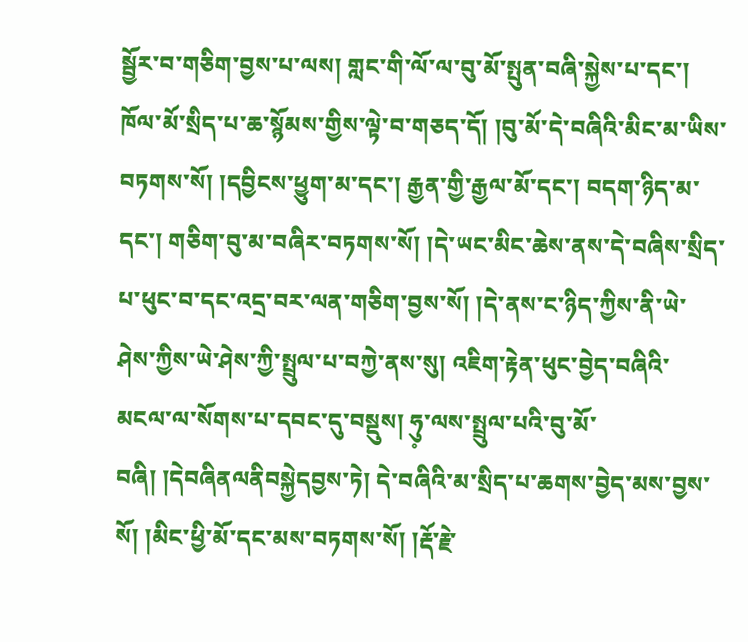སྦྱོར་བ་གཅིག་བྱས་པ་ལས། གླང་གི་ལོ་ལ་བུ་མོ་སྤུན་བཞི་སྐྱེས་པ་དང་། ཁོལ་མོ་སྲིད་པ་ཆ་སྙོམས་གྱིས་ལྟེ་བ་གཅད་དོ། །བུ་མོ་དེ་བཞིའི་མིང་མ་ཡིས་བཏགས་སོ། །དབྱིངས་ཕྱུག་མ་དང་། རྒྱན་གྱི་རྒྱལ་མོ་དང་། བདག་ཉིད་མ་དང་། གཅིག་བུ་མ་བཞིར་བཏགས་སོ། །དེ་ཡང་མིང་ཆེས་ནས་དེ་བཞིས་སྲིད་པ་ཕུང་བ་དང་འདྲ་བར་ལན་གཅིག་བྱས་སོ། །དེ་ནས་ང་ཉིད་ཀྱིས་ནི་ཡེ་ཤེས་ཀྱིས་ཡེ་ཤེས་ཀྱི་སྤྲུལ་པ་བཀྱེ་ནས་སུ། འཇིག་རྟེན་ཕུང་བྱེད་བཞིའི་མངལ་ལ་སོགས་པ་དབང་དུ་བསྡུས། ཧུ༷་ལས་སྤྲུལ་པའི་བུ་མོ་བཞི། །དེབཞིནལནིབསྐྱེདབྱས་ཏེ། དེ་བཞིའི་མ་སྲིད་པ་ཆགས་བྱེད་མས་བྱས་སོ། །མིང་ཕྱི་མོ་དང་མས་བཏགས་སོ། །རྡོ་རྗེ་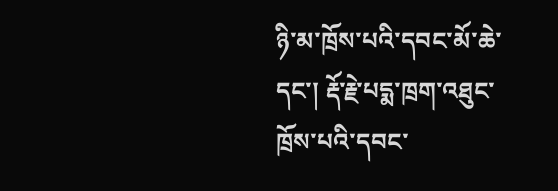ཉི་མ་ཁྲོས་པའི་དབང་མོ་ཆེ་དང་། རྡོ་རྗེ་པདྨ་ཁྲག་འཐུང་ཁྲོས་པའི་དབང་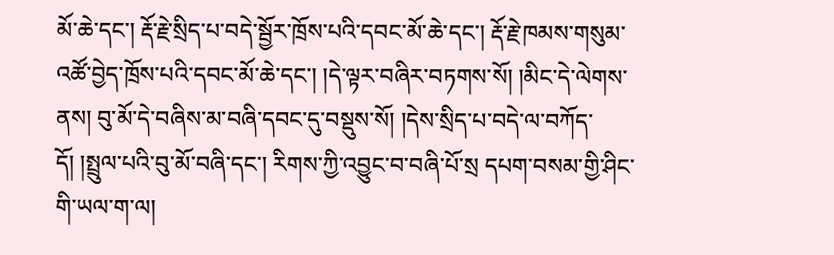མོ་ཆེ་དང་། རྡོ་རྗེ་སྲིད་པ་བདེ་སྦྱོར་ཁྲོས་པའི་དབང་མོ་ཆེ་དང་། རྡོ་རྗེ་ཁམས་གསུམ་འཚོ་བྱེད་ཁྲོས་པའི་དབང་མོ་ཆེ་དང་། །དེ་ལྟར་བཞིར་བཏགས་སོ། །མིང་དེ་ལེགས་ནས། བུ་མོ་དེ་བཞིས་མ་བཞི་དབང་དུ་བསྡུས་སོ། །དེས་སྲིད་པ་བདེ་ལ་བཀོད་དོ། །སྤྲུལ་པའི་བུ་མོ་བཞི་དང་། རིགས་ཀྱི་འབྱུང་བ་བཞི་པོ་སྲ དཔག་བསམ་གྱི་ཤིང་གི་ཡལ་ག་ལ།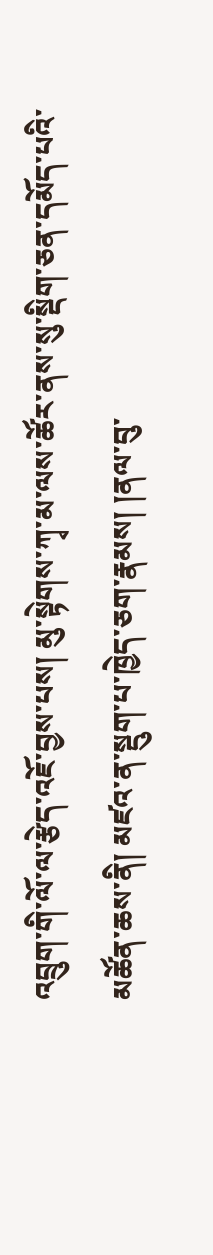འབྲུག་གི་ལོ་ལ་རྩེད་འཇོ་བྱས་པས། མུ་སྟེགས་ཀྭ་མ་ལས་ཚོར་ནས་སུ་སྡིག་ཅན་དམོད་པའི་མཚོན་ཆས་ནི། མཛའ་ན་སྡུག་པ་ཁྱེད་ཅག་རྣམས། །ནལ་བུ་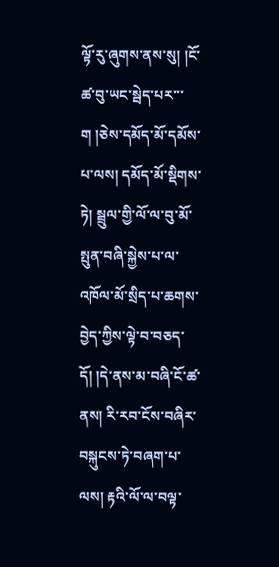ལྟོ་རུ་ཞུགས་ནས་སུ། །ངོ་ཚ་བུ་ཡང་སྦེད་པར་་་ག །ཅེས་དམོད་མོ་དམོས་པ་ལས། དམོད་མོ་སྡིགས་ཏེ། སྦྲུལ་གྱི་ལོ་ལ་བུ་མོ་སྤུན་བཞི་སྐྱེས་པ་ལ་འཁོལ་མོ་སྲིད་པ་ཆགས་བྱེད་ཀྱིས་ལྟེ་བ་བཅད་དོ། །དེ་ནས་མ་བཞི་ངོ་ཚ་ནས། རི་རབ་ངོས་བཞིར་བསྐུངས་ཏེ་བཞག་པ་ལས། རྟའི་ལོ་ལ་བལྟ་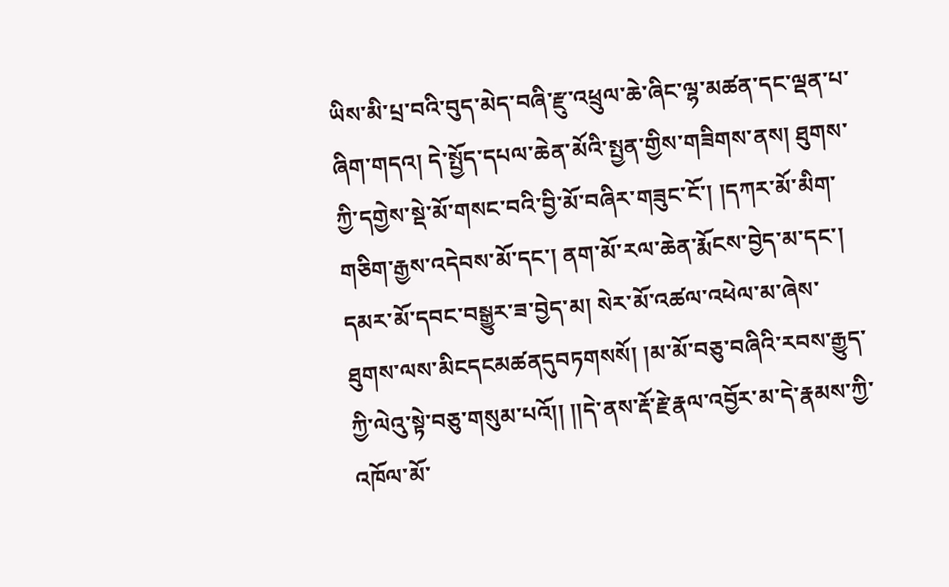ཡིས་མི་པྲ་བའི་བུད་མེད་བཞི་རྫུ་འཕྲུལ་ཆེ་ཞིང་ལྷ་མཚན་དང་ལྡན་པ་ཞིག་གདའ། དེ་སྤྱོད་དཔལ་ཆེན་མོའི་སྤྱན་གྱིས་གཟིགས་ནས། ཐུགས་ཀྱི་དགྱེས་སྡེ་མོ་གསང་བའི་བྱི་མོ་བཞིར་གཟུང་ངོ་། །དཀར་མོ་མིག་གཅིག་རྒྱས་འདེབས་མོ་དང་། ནག་མོ་རལ་ཆེན་རྨོངས་བྱེད་མ་དང་། དམར་མོ་དབང་བསྒྱུར་ཟ་བྱེད་མ། སེར་མོ་འཚལ་འཕེལ་མ་ཞེས་ཐུགས་ལས་མིངདངམཚནདུབཏགསསོ། །མ་མོ་བཅུ་བཞིའི་རབས་རྒྱུད་ཀྱི་ལེའུ་སྟེ་བཅུ་གསུམ་པའོ།། །།དེ་ནས་རྡོ་རྗེ་རྣལ་འབྱོར་མ་དེ་རྣམས་ཀྱི་འཁོལ་མོ་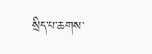སྲིད་པ་ཆགས་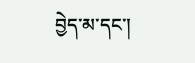བྱེད་མ་དང་།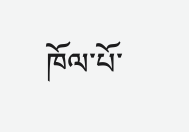ཁོལ་པོ་